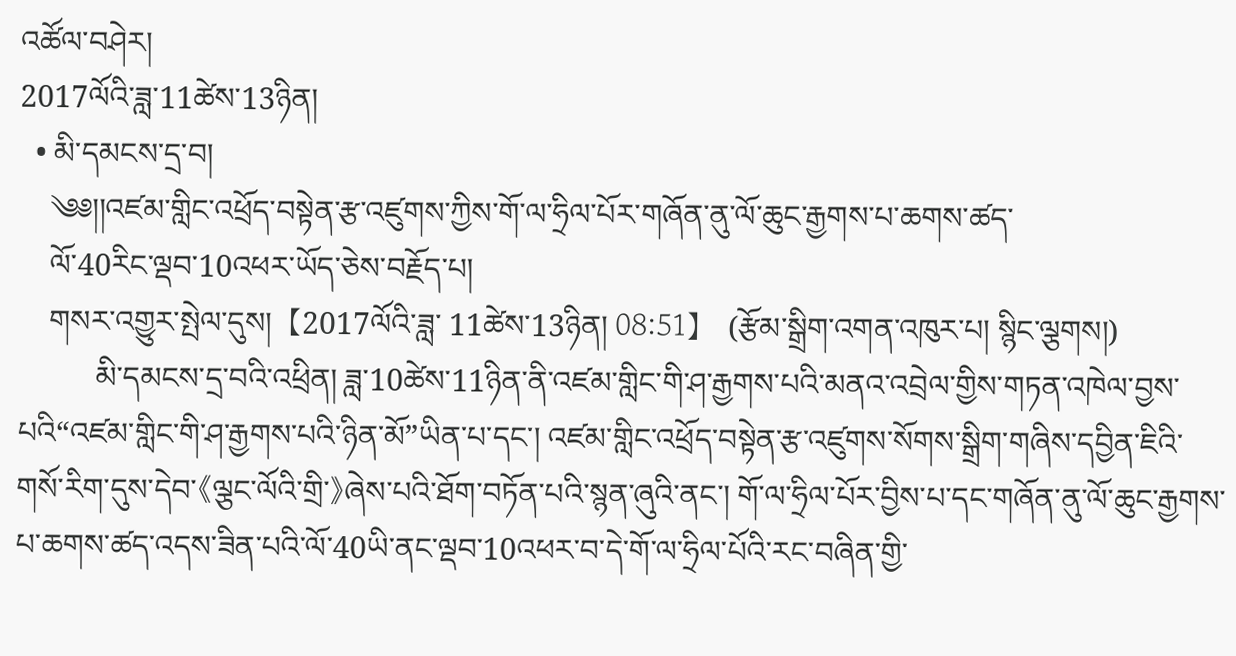འཚོལ་བཤེར།
2017ལོའི་ཟླ་11ཚེས་13ཉིན།
  • མི་དམངས་དྲ་བ།
    ༄༅།།འཛམ་གླིང་འཕྲོད་བསྟེན་རྩ་འཛུགས་ཀྱིས་གོ་ལ་ཧྲིལ་པོར་གཞོན་ནུ་ལོ་ཆུང་རྒྱགས་པ་ཆགས་ཚད་
    ལོ་40རིང་ལྡབ་10འཕར་ཡོད་ཅེས་བརྗོད་པ།
    གསར་འགྱུར་སྤེལ་དུས།  【2017ལོའི་ཟླ་ 11ཚེས་13ཉིན། 08:51】   (རྩོམ་སྒྲིག་འགན་འཁུར་པ། སྙིང་ལྕགས།)
          མི་དམངས་དྲ་བའི་འཕྲིན། ཟླ་10ཚེས་11ཉིན་ནི་འཛམ་གླིང་གི་ཤ་རྒྱགས་པའི་མནའ་འབྲེལ་གྱིས་གཏན་འཁེལ་བྱས་པའི“འཛམ་གླིང་གི་ཤ་རྒྱགས་པའི་ཉིན་མོ”ཡིན་པ་དང་། འཛམ་གླིང་འཕྲོད་བསྟེན་རྩ་འཛུགས་སོགས་སྒྲིག་གཞིས་དབྱིན་ཇིའི་གསོ་རིག་དུས་དེབ་《ལྕང་ལོའི་གྲི་》ཞེས་པའི་ཐོག་བཏོན་པའི་སྙན་ཞུའི་ནང་། གོ་ལ་ཧྲིལ་པོར་བྱིས་པ་དང་གཞོན་ནུ་ལོ་ཆུང་རྒྱགས་པ་ཆགས་ཚད་འདས་ཟིན་པའི་ལོ་40ཡི་ནང་ལྡབ་10འཕར་བ་དེ་གོ་ལ་ཧྲིལ་པོའི་རང་བཞིན་གྱི་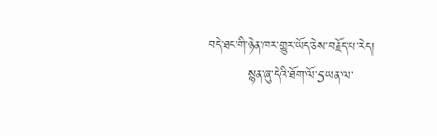བདེ་ཐང་གི་ཉེན་ཁར་གྱུར་ཡོད་ཅེས་བརྗོད་པ་རེད།
         སྙན་ཞུ་དེའི་ཐོག་ལོ་5ཡན་ལ་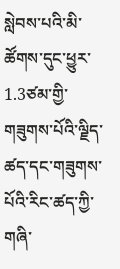སླེབས་པའི་མི་ཚོགས་དུང་ཕྱུར་1.3ཙམ་གྱི་གཟུགས་པོའི་ལྗིད་ཚད་དང་གཟུགས་པོའི་རིང་ཚད་ཀྱི་གཞི་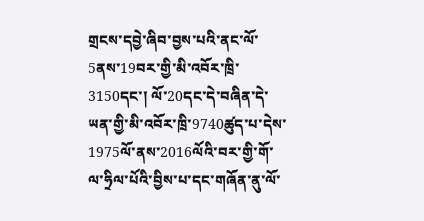གྲངས་དབྱེ་ཞིབ་བྱས་པའི་ནང་ལོ་5ནས་19བར་གྱི་མི་འབོར་ཁྲི་3150དང་། ལོ་20དང་དེ་བཞིན་དེ་ཡན་གྱི་མི་འབོར་ཁྲི་9740ཚུད་པ་དེས་1975ལོ་ནས་2016ལོའི་བར་གྱི་གོ་ལ་ཧྲིལ་པོའི་བྱིས་པ་དང་གཞོན་ནུ་ལོ་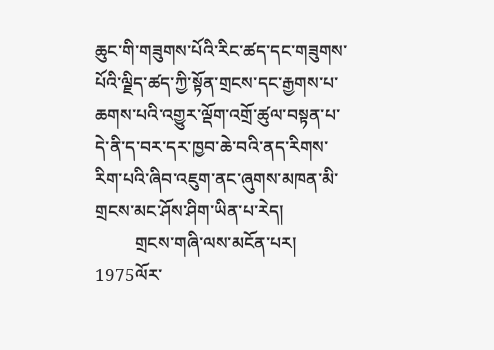ཆུང་གི་གཟུགས་པོའི་རིང་ཚད་དང་གཟུགས་པོའི་ལྗིད་ཚད་ཀྱི་སྟོན་གྲངས་དང་རྒྱགས་པ་ཆགས་པའི་འགྱུར་ལྡོག་འགྲོ་ཚུལ་བསྟན་པ་དེ་ནི་ད་བར་དར་ཁྱབ་ཆེ་བའི་ནད་རིགས་རིག་པའི་ཞིབ་འཇུག་ནང་ཞུགས་མཁན་མི་གྲངས་མང་ཤོས་ཤིག་ཡིན་པ་རེད།
         གྲངས་གཞི་ལས་མངོན་པར། 1975ལོར་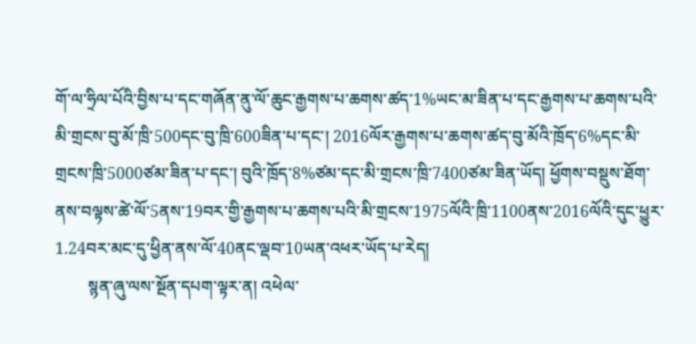གོ་ལ་ཧྲིལ་པོའི་བྱིས་པ་དང་གཞོན་ནུ་ལོ་ཆུང་རྒྱགས་པ་ཆགས་ཚད་1%ཡང་མ་ཟིན་པ་དང་རྒྱགས་པ་ཆགས་པའི་མི་གྲངས་བུ་མོ་ཁྲི་500དང་བུ་ཁྲི་600ཟིན་པ་དང་། 2016ལོར་རྒྱགས་པ་ཆགས་ཚད་བུ་མོའི་ཁྲོད་6%དང་མི་གྲངས་ཁྲི་5000ཙམ་ཟིན་པ་དང་། བུའི་ཁྲོད་8%ཙམ་དང་མི་གྲངས་ཁྲི་7400ཙམ་ཟིན་ཡོད། ཕྱོགས་བསྡུས་ཐོག་ནས་བལྟས་ཚེ་ལོ་5ནས་19བར་གྱི་རྒྱགས་པ་ཆགས་པའི་མི་གྲངས་1975ལོའི་ཁྲི་1100ནས་2016ལོའི་དུང་ཕྱུར་1.24བར་མང་དུ་ཕྱིན་ནས་ལོ་40ནང་ལྡབ་10ཡན་འཕར་ཡོད་པ་རེད།
        སྙན་ཞུ་ལས་སྔོན་དཔག་ལྟར་ན། འཕེལ་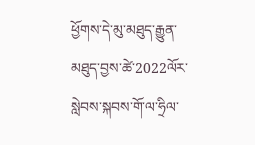ཕྱོགས་དེ་མུ་མཐུད་རྒྱུན་མཐུད་བྱས་ཚེ་2022ལོར་སླེབས་སྐབས་གོ་ལ་ཧྲིལ་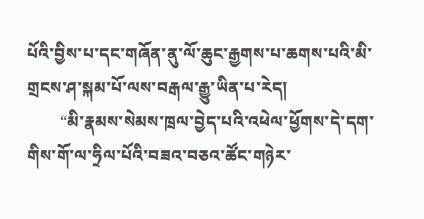པོའི་བྱིས་པ་དང་གཞོན་ནུ་ལོ་ཆུང་རྒྱགས་པ་ཆགས་པའི་མི་གྲངས་ཤ་སྐམ་པོ་ལས་བརྒལ་རྒྱུ་ཡིན་པ་རེད།
        “མི་རྣམས་སེམས་ཁྲལ་བྱེད་པའི་འཕེལ་ཕྱོགས་དེ་དག་གིས་གོ་ལ་ཧྲིལ་པོའི་བཟའ་བཅའ་ཚོང་གཉེར་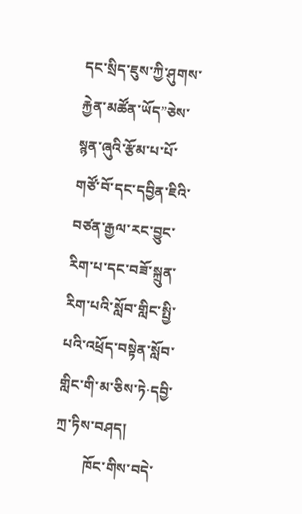དང་སྲིད་ཇུས་ཀྱི་ཤུགས་རྐྱེན་མཚོན་ཡོད”ཅེས་སྙན་ཞུའི་རྩོམ་པ་པོ་གཙོ་བོ་དང་དབྱིན་ཇིའི་བཙན་རྒྱལ་རང་བྱུང་རིག་པ་དང་བཟོ་སྐྲུན་རིག་པའི་སློབ་གླིང་སྤྱི་པའི་འཕྲོད་བསྟེན་སློབ་གླིང་གི་མ་ཅིས་ཏེ·དབྱི་ཀྲ་ཏིས་བཤད།
        ཁོང་གིས་བདེ་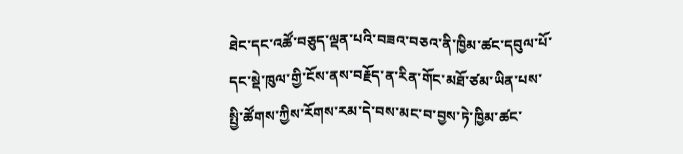ཐེང་དང་འཚོ་བཅུད་ལྡན་པའི་བཟའ་བཅའ་ནི་ཁྱིམ་ཚང་དབུལ་པོ་དང་སྡེ་ཁུལ་གྱི་ངོས་ནས་བརྗོད་ན་རིན་གོང་མཐོ་ཙམ་ཡིན་པས་སྤྱི་ཚོགས་ཀྱིས་རོགས་རམ་དེ་བས་མང་བ་བྱས་ཏེ་ཁྱིམ་ཚང་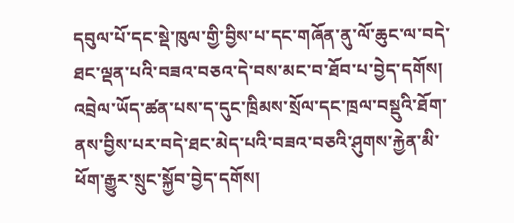དབུལ་པོ་དང་སྡེ་ཁུལ་གྱི་བྱིས་པ་དང་གཞོན་ནུ་ལོ་ཆུང་ལ་བདེ་ཐང་ལྡན་པའི་བཟའ་བཅའ་དེ་བས་མང་བ་ཐོབ་པ་བྱེད་དགོས། འབྲེལ་ཡོད་ཚན་པས་ད་དུང་ཁྲིམས་སྲོལ་དང་ཁྲལ་བསྡུའི་ཐོག་ནས་བྱིས་པར་བདེ་ཐང་མེད་པའི་བཟའ་བཅའི་ཤུགས་རྐྱེན་མི་ཕོག་རྒྱུར་སྲུང་སྐྱོབ་བྱེད་དགོས།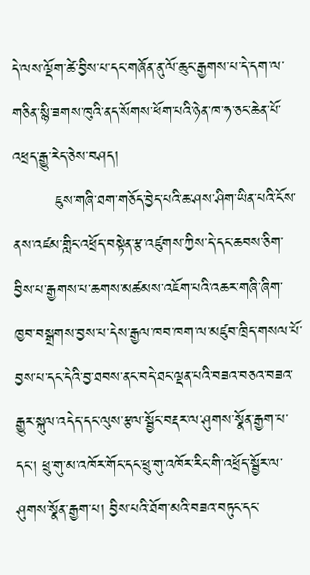དེ་ལས་ལྡོག་ཚེ་བྱིས་པ་དང་གཞོན་ནུ་ལོ་ཆུང་རྒྱགས་པ་དེ་དག་ལ་གཅིན་སྙི་ཟགས་ཁུའི་ནད་སོགས་ཕོག་པའི་ཉེན་ཁ་ཧ་ཅང་ཆེན་པོ་འཕྲད་རྒྱུ་རེད་ཅེས་བཤད།
        ཇུས་གཞི་ཐག་གཅོད་བྱེད་པའི་ཆ་ཤས་ཤིག་ཡིན་པའི་ངོས་ནས་འཛམ་གླིང་འཕྲོད་བསྟེན་རྩ་འཛུགས་ཀྱིས་དེ་དང་ཆབས་ཅིག་བྱིས་པ་རྒྱགས་པ་ཆགས་མཚམས་འཇོག་པའི་འཆར་གཞི་ཞིག་ཁྱབ་བསྒྲགས་བྱས་པ་དེས་རྒྱལ་ཁབ་ཁག་ལ་མཛུབ་ཁྲིད་གསལ་པོ་བྱས་པ་དང་དེའི་བྱ་ཐབས་ནང་བདེ་ཐང་ལྡན་པའི་བཟའ་བཅའ་བཟའ་རྒྱུར་སྐུལ་འདེད་དང་ལུས་རྩལ་སྦྱོང་བརྡར་ལ་ཤུགས་སྣོན་རྒྱག་པ་དང་། ཕྲུ་གུ་མ་འཁོར་གོང་དང་ཕྲུ་གུ་འཁོར་རིང་གི་འཕྲོད་སྦྱོར་ལ་ཤུགས་སྣོན་རྒྱག་པ། བྱིས་པའི་ཐོག་མའི་བཟའ་བཏུང་དང་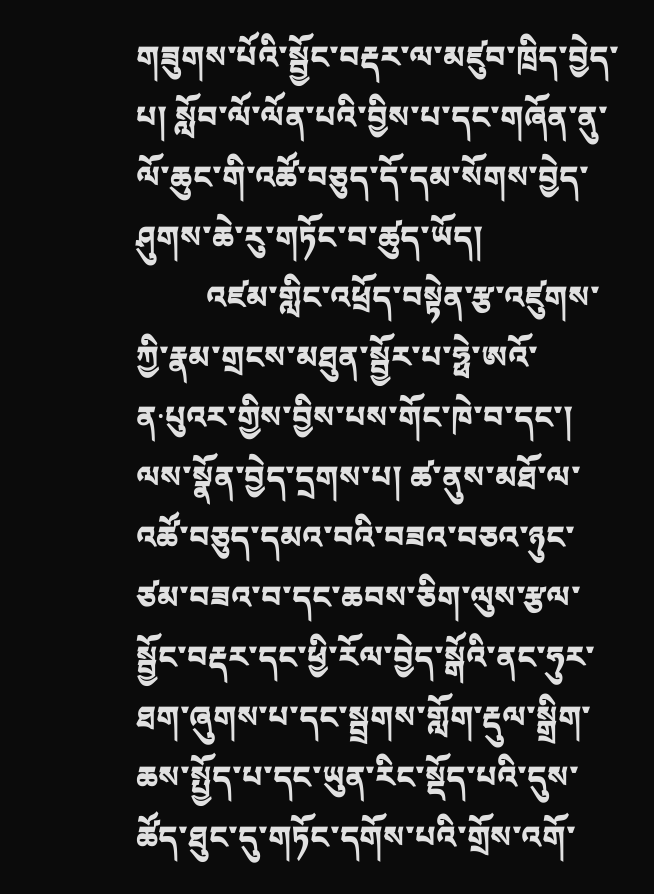གཟུགས་པོའི་སྦྱོང་བརྡར་ལ་མཛུབ་ཁྲིད་བྱེད་པ། སློབ་ལོ་ལོན་པའི་བྱིས་པ་དང་གཞོན་ནུ་ལོ་ཆུང་གི་འཚོ་བཅུད་དོ་དམ་སོགས་བྱེད་ཤུགས་ཆེ་རུ་གཏོང་བ་ཚུད་ཡོད།
         འཛམ་གླིང་འཕྲོད་བསྟེན་རྩ་འཛུགས་ཀྱི་རྣམ་གྲངས་མཐུན་སྦྱོར་པ་ཧྥེ་ཨའོ་ན·པུའར་གྱིས་བྱིས་པས་གོང་ཁེ་བ་དང་། ལས་སྣོན་བྱེད་དྲགས་པ། ཚ་ནུས་མཐོ་ལ་འཚོ་བཅུད་དམའ་བའི་བཟའ་བཅའ་ཉུང་ཙམ་བཟའ་བ་དང་ཆབས་ཅིག་ལུས་རྩལ་སྦྱོང་བརྡར་དང་ཕྱི་རོལ་བྱེད་སྒོའི་ནང་ཧུར་ཐག་ཞུགས་པ་དང་སྦྲགས་གློག་རྡུལ་སྒྲིག་ཆས་སྤྱོད་པ་དང་ཡུན་རིང་སྡོད་པའི་དུས་ཚོད་ཐུང་དུ་གཏོང་དགོས་པའི་གྲོས་འགོ་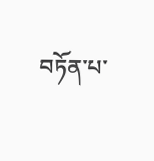བཏོན་པ་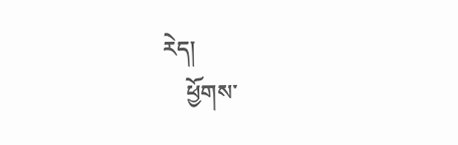རེད།
    ཕྱོགས་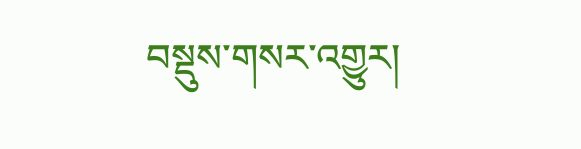བསྡུས་གསར་འགྱུར།